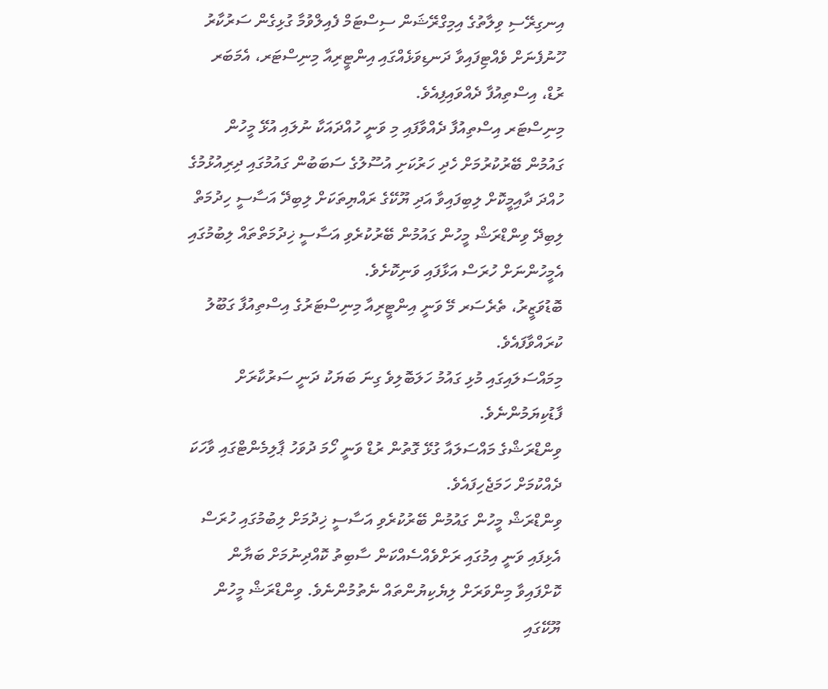އިނގިރޭސި ވިލާތުގެ އިމިގްރޭޝަން ސިސްޓަމް ފެއިލްވުމާ ގުޅިގެން ސަރުކާރު ހޫނުފެނަށް ވެއްޓިފައިވާ ދަނޑިވަޅެއްގައި އިންޓީރިއާ މިނިސްޓަރ، އެމަބަރ ރުޑް، އިސްތިއުފާ ދެއްވައިފިއެވެ.
މިނިސްޓަރ އިސްތިއުފާ ދެއްވާފައި މި ވަނީ ހުއްދައަކާ ނުލައި އުޅޭ މީހުން ގައުމުން ބޭރުކުރުމަށް ހެދި ހަރުކަށި އުސޫލުގެ ސަބަބުން ގައުމުގައި ދިރިއުޅުމުގެ ހުއްދަ ދާއިމީކޮށް ލިބިފައިވާ އަދި ޔޫކޭގެ ރައްޔިތަކަށް ލިބިދޭ އަސާސީ ހިދުމަތް ލިބިދޭ ވިންޑްރަޝް މީހުން ގައުމުން ބޭރުކުރެވި އަސާސީ ޚިދުމަތްތައް ލިބުމުގައި އެމީހުންނަށް ހުރަސް އަޅާފައި ވަނިކޮށެވެ.
ބޮޑުވަޒީރު، ތެރެސަރ މޭ ވަނީ އިންޓީރިއާ މިނިސްޓަރުގެ އިސްތިއުފާ ގަބޫލު ކުރައްވާފައެވެ.
މިމައްސަލައިގައި މުޅި ގައުމު ހަލަބޮލިވެ ގިނަ ބަޔަކު ދަނީ ސަރުކާރަށް ފާޑުކިޔަމުންނެވެ.
ވިންޑްރަޝްގެ މައްސަލައާ ގުޅޭ ގޮތުން ރުޑް ވަނީ ހޯމަ ދުވަހު ޕާލިމެންޓްގައި ވާހަކަ ދެއްކުމަށް ހަމަޖެހިފައެވެ.
ވިންޑްރަޝް މީހުން ގައުމުން ބޭރުކުރެވި އަސާސީ ޚިދުމަށް ލިބުމުގައި ހުރަސް އެޅިފައި ވަނީ އިމުގައި ރަށްވެއްސެއްކަން ސާބިތު ކޮއްދިނުމަށް ބަޔާން ކޮށްފައިވާ މިންވަރަށް ލިޔެކިޔުންތައް ނެތުމުންނެވެ. ވިންޑްރަޝް މީހުން ޔޫކޭގައި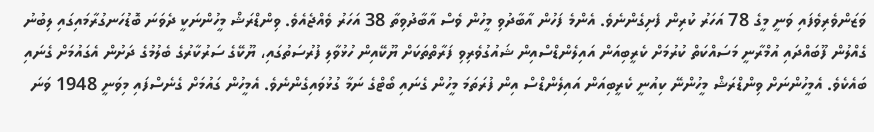ވަޒަންވެރިވެފައި ވަނީ މީގެ 78 އަހަރު ކުރިން ފެށިގެންނެވެ. އެންމެ ފަހުން އާބާދުވި މީހުން ވެސް އާބާދުވިތާ 38 އަހަރު ވެއްޖެއެވެ. ވިންޑްރަޝް މީހުންނަކީ ދެވަނަ ބޮޑުހަނގުރާމައިގައި ލިބުނު ގެއްލުން ފޫބައްދައި އުމްރާނީ މަސައްކަތް ކުރުމަށް ކެރީބިއަން އައިލެންޑްސްއިން ޝައުގުވެރިވި ފަރާތްތަކަށް ޔޫކޭއިން ހުޅުވާލި ފުރުސަތުގައި، ޔޫކޭގެ ސަރުކާރުގެ ބެލުމުގެ ދަށުން އެގައުމަށް ގެނައި ބައެކެވެ. އެމީހުންނަށް ވިންޑްރަޝް މީހުންނޭ ކިއުނީ ކެރީބިއަން އައިލެންޑްސް އިން ފުރަތަމަ މީހުން ގެނައި ބޯޓްގެ ނަމާ ގުޅުވައިގެންނެވެ. އެމީހުން ގައުމަށް ގެނެސްފައި މިވަނީ 1948 ވަނަ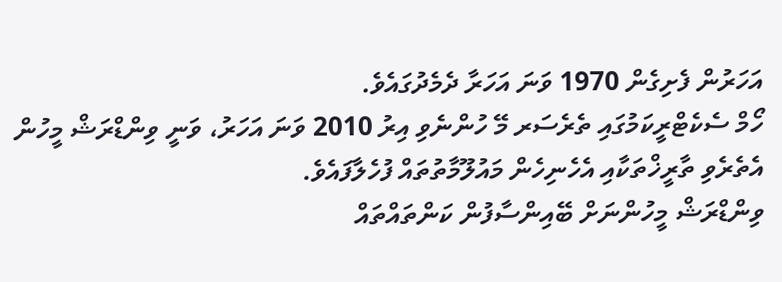އަހަރުން ފެށިގެން 1970 ވަނަ އަހަރާ ދެމެދުގައެވެ.
ހޯމް ސެކެޓްރީކަމުގައި ތެރެސަރ މޭ ހުންނެވި އިރު 2010 ވަނަ އަހަރު، ވަނީ ވިންޑްރަޝް މީހުން އެތެރެވި ތާރީޚްތަކާއި އެހެނިހެން މައުލޫމާތުތައް ފުހެލާފައެވެ.
ވިންޑްރަޝް މީހުންނަށް ބޭއިންސާފުން ކަންތައްތައް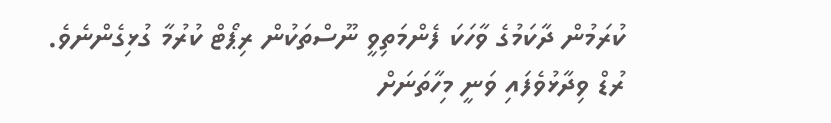ކުރަމުން ދާކަމުގެ ވާހަކަ ފެންމަތިވީ ނޫސްތަކުން ރިޕޯޓް ކުރުމާ ގުޅިގެންނެވެ.
ރުޑް ވިދާޅުވެފައި ވަނީ މިހާތަނަށް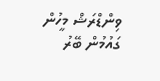ވިންޑްރަޝް މީހުން ގައުމުން ބޭރު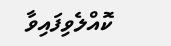ކޮއްލެވިފައިވާ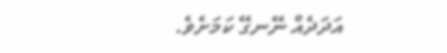އަދަދެއް ނޭނގޭ ކަމަށެވެ.